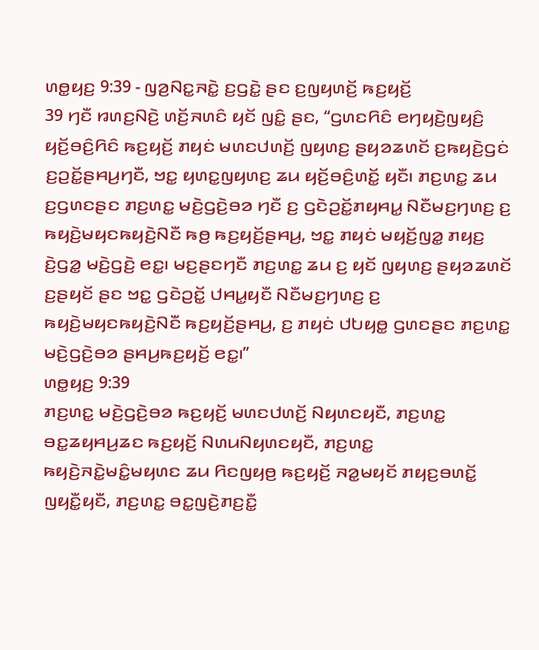ꤛꤥ꤭ꤟꤢ꤬ 9:39 - ꤜꤤ꤬ꤡꤢ꤭ꤏꤢꤧ꤭ ꤢ꤬ꤞꤢꤧ꤭ ꤔꤢ ꤢ꤬ꤜꤟꤛꤢꤩ꤬ ꤒꤢ꤬ꤟꤢꤩ꤬
39 ꤚꤢꤪ ꤙꤛꤢ꤬ꤡꤢꤧ꤬ ꤛꤢꤩ꤬ꤏꤛꤢꤨ ꤟꤢꤩ ꤜꤢꤨ꤭ ꤔꤢ, “ꤞꤛꤢꤖꤢꤨ ꤕꤚꤟꤢꤧ꤬ꤜꤟꤢꤨ꤬ ꤟꤢꤩ꤬ꤋꤢꤨ꤬ꤖꤢꤨ ꤒꤢ꤬ꤟꤢꤩ꤬ ꤊꤟꤢꤦ ꤗꤛꤢꤓꤛꤢꤩ꤬ ꤜꤟꤛꤢ꤬ ꤔꤟꤤꤘꤛꤢꤩ ꤢ꤬ꤒꤟꤢꤧ꤬ꤞꤢꤦ ꤢ꤬ꤑꤢꤩ꤭ꤔꤌꤣ꤬ꤚꤢꤪ, ꤠꤢ꤭ ꤟꤛꤢ꤭ꤜꤟꤛꤢ꤬ ꤘꤣ ꤟꤢꤩ꤬ꤋꤢꤨ꤬ꤛꤢꤩ꤭ ꤟꤢꤪ꤯ ꤊꤢ꤬ꤛꤢ꤭ ꤘꤣ ꤢ꤬ꤞꤛꤢꤔꤢ ꤊꤢ꤬ꤛꤢ꤭ ꤗꤢꤧ꤬ꤞꤢꤧ꤬ꤋꤤ ꤚꤢꤪ ꤢ꤬ ꤞꤢꤧꤑꤢꤩ꤭ꤊꤟꤌꤣ꤭ ꤡꤢꤪꤗꤢ꤬ꤚꤛꤢ꤬ ꤢ꤬ ꤒꤟꤢꤧ꤬ꤗꤟꤢꤒꤟꤢꤧ꤬ꤡꤢꤪ ꤒꤥ꤬ ꤒꤢ꤬ꤟꤢꤩ꤬ꤔꤌꤣ꤬, ꤠꤢ꤭ ꤊꤟꤢꤦ ꤗꤟꤢꤩ꤬ꤜꤤ꤭ ꤊꤟꤢ꤬ ꤢꤧ꤬ꤞꤤ꤭ ꤗꤢꤧ꤬ꤞꤢꤧ꤬ ꤕꤢ꤭꤯ ꤗꤢ꤬ꤔꤢꤚꤢꤪ ꤊꤢ꤬ꤛꤢ꤭ ꤘꤣ ꤢ꤬ ꤟꤢꤩ ꤜꤟꤛꤢ꤬ ꤔꤟꤤꤘꤛꤢꤩ ꤢ꤬ꤔꤟꤢꤩ ꤔꤢ ꤠꤢ꤭ ꤞꤢꤧꤑꤢꤩ꤭ ꤓꤌꤣ꤭ꤟꤢꤪ ꤡꤢꤪꤗꤢ꤬ꤚꤛꤢ꤬ ꤢ꤬ ꤒꤟꤢꤧ꤬ꤗꤟꤢꤒꤟꤢꤧ꤬ꤡꤢꤪ ꤒꤢ꤬ꤟꤢꤩ꤬ꤔꤌꤣ꤬, ꤢ꤬ ꤊꤟꤢꤦ ꤓꤝꤟꤥ꤭ ꤞꤛꤢꤔꤢ ꤊꤢ꤬ꤛꤢ꤭ ꤗꤢꤧ꤬ꤞꤢꤧ꤬ꤋꤤ ꤔꤌꤣ꤬ꤒꤢ꤬ꤟꤢꤩ꤬ ꤕꤢ꤭꤯”
ꤛꤥ꤭ꤟꤢ꤬ 9:39
ꤊꤢ꤬ꤛꤢ꤭ ꤗꤢꤧ꤬ꤞꤢꤧ꤬ꤋꤤ ꤒꤢ꤬ꤟꤢꤩ꤬ ꤗꤛꤢꤓꤛꤢꤩ꤬ ꤡꤟꤛꤢꤟꤢꤪ, ꤊꤢ꤬ꤛꤢ꤭ ꤋꤢ꤭ꤘꤟꤌꤣ꤬ꤘꤢ ꤒꤢ꤬ꤟꤢꤩ꤬ ꤡꤛꤣꤡꤟꤛꤢꤟꤢꤪ, ꤊꤢ꤬ꤛꤢ꤭ ꤒꤟꤢꤧ꤬ꤏꤢꤧ꤭ꤗꤢꤨ꤭ꤗꤟꤛꤢ ꤘꤣ ꤖꤢꤜꤟꤥ꤬ ꤒꤢ꤬ꤟꤢꤩ꤬ ꤏꤤ꤭ꤗꤟꤢꤩ ꤊꤟꤢ꤬ꤋꤛꤢꤩ꤭ ꤜꤟꤢꤪ꤭ꤟꤢꤪ, ꤊꤢ꤬ꤛꤢ꤭ ꤋꤢ꤭ꤜꤢꤧ꤬ꤊꤢ꤬ꤢꤪ꤭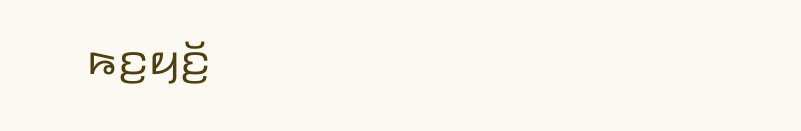ꤒꤢ꤬ꤟꤢꤩ꤬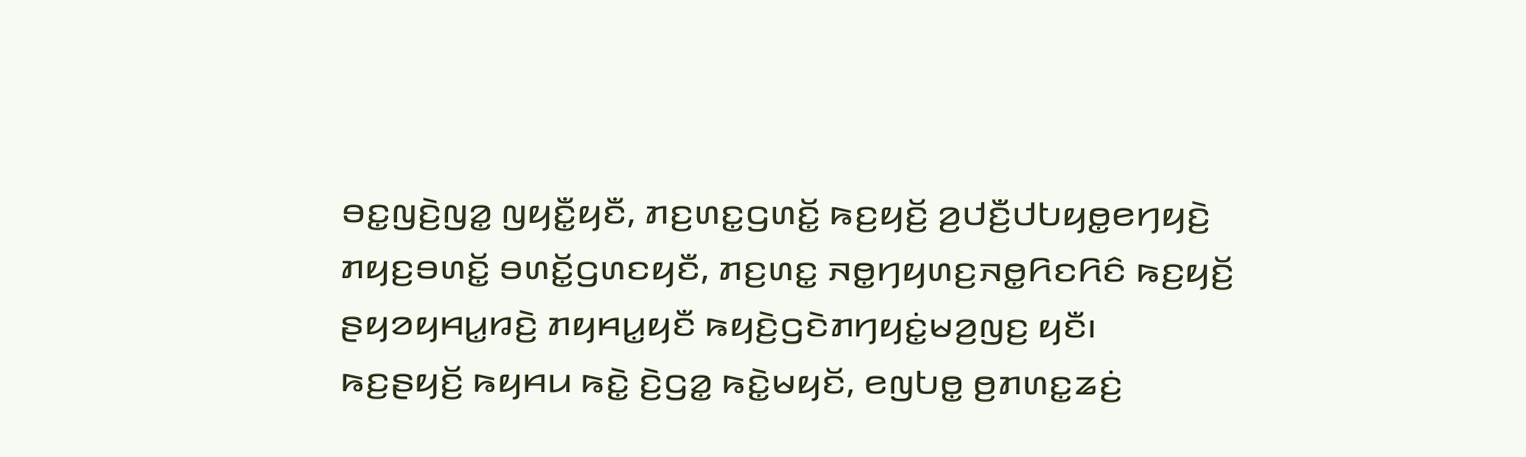ꤋꤢ꤭ꤜꤢꤧ꤬ꤜꤤ꤭ ꤜꤟꤢꤪ꤭ꤟꤢꤪ, ꤊꤢ꤬ꤛꤢ꤭ꤞꤛꤢꤩ꤭ ꤒꤢ꤬ꤟꤢꤩ꤬ ꤤ꤬ꤓꤢꤪ꤬ꤓꤝꤟꤥ꤭ꤕꤚꤟꤢꤧ꤬ ꤊꤟꤢ꤬ꤋꤛꤢꤩ꤭ ꤋꤛꤢꤩ꤭ꤞꤛꤢꤟꤢꤪ, ꤊꤢ꤬ꤛꤢ꤭ ꤏꤥ꤭ꤚꤟꤛꤢ꤬ꤏꤥ꤭ꤖꤢꤖꤢꤨ ꤒꤢ꤬ꤟꤢꤩ꤬ ꤔꤟꤤꤟꤌꤣ꤭ꤙꤢꤧ꤬ ꤊꤟꤌꤣ꤭ꤟꤢꤪ ꤒꤟꤢꤧ꤬ꤞꤢꤧꤊꤚꤟꤢꤦ꤭ꤗꤤ꤬ꤜꤢ꤬ ꤟꤢꤪ꤯
ꤒꤢ꤬ꤔꤟꤢꤩ꤬ ꤒꤟꤌꤣ ꤒꤢꤧ꤭ ꤢꤧ꤬ꤞꤤ꤭ ꤒꤢꤧ꤭ꤗꤟꤢꤩ, ꤕꤜꤝꤥ꤭ ꤥ꤬ꤊꤛꤢ꤭ꤘꤢꤦ꤬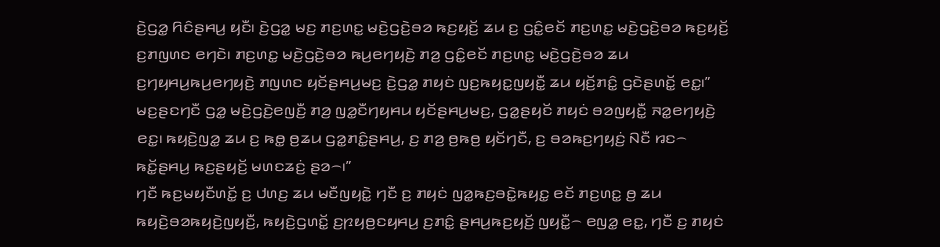ꤢꤧ꤬ꤞꤤ꤭ ꤖꤢꤨꤔꤌꤣ꤬ ꤟꤢꤪ꤯ ꤢꤧ꤬ꤞꤤ꤭ ꤗꤢ꤬ ꤊꤢ꤬ꤛꤢ꤭ ꤗꤢꤧ꤬ꤞꤢꤧ꤬ꤋꤤ ꤒꤢ꤬ꤟꤢꤩ꤬ ꤘꤣ ꤢ꤬ ꤞꤢꤨ꤭ꤕꤢꤩ ꤊꤢ꤬ꤛꤢ꤭ ꤗꤢꤧ꤬ꤞꤢꤧ꤬ꤋꤤ ꤒꤢ꤬ꤟꤢꤩ꤬ ꤢ꤬ꤊꤜꤛꤢ ꤕꤚꤢꤧ꤯ ꤊꤢ꤬ꤛꤢ꤭ ꤗꤢꤧ꤬ꤞꤢꤧ꤬ꤋꤤ ꤒꤣ꤬ꤕꤚꤟꤢꤧ꤬ ꤊꤤ꤬ ꤞꤢꤨ꤭ꤕꤢꤩ ꤊꤢ꤬ꤛꤢ꤭ ꤗꤢꤧ꤬ꤞꤢꤧ꤬ꤋꤤ ꤘꤣ ꤢ꤬ꤚꤟꤌꤣ꤬ꤒꤣ꤬ꤕꤚꤟꤢꤧ꤬ ꤊꤜꤛꤢ ꤟꤢꤩꤔꤌꤣ꤬ꤗꤢ꤬ ꤢꤧ꤬ꤞꤤ꤭ ꤊꤟꤢꤦ ꤜꤢ꤬ꤒꤟꤢ꤭ꤜꤟꤢꤪ꤭ ꤘꤣ ꤟꤢꤩ꤬ꤊꤢꤨ꤭ ꤞꤢꤧꤔꤛꤢꤩ꤭ ꤕꤢ꤭꤯”
ꤗꤢ꤬ꤔꤢꤚꤢꤪ ꤞꤤ꤭ ꤗꤢꤧ꤬ꤞꤢꤧ꤬ꤕꤜꤢꤪ꤬ ꤊꤤ꤬ ꤜꤤ꤭ꤢꤪꤚꤟꤌꤣ ꤟꤢꤩꤔꤌꤣ꤬ꤗꤢ꤬, ꤞꤤ꤭ꤔꤟꤢꤩ ꤊꤟꤢꤦ ꤋꤤꤜꤟꤢꤪ꤭ ꤏꤤ꤭ꤕꤚꤟꤢꤧ꤬ ꤕꤢ꤭꤯ ꤒꤟꤢꤧ꤬ꤜꤤ꤭ ꤘꤣ ꤢ꤬ ꤒꤥ꤭ ꤥ꤬ꤘꤣ ꤞꤤ꤭ꤊꤢꤨ꤭ꤔꤌꤣ꤬, ꤢ꤬ ꤊꤤ꤬ ꤥ꤬ꤒꤥ꤬ ꤟꤢꤩꤚꤢꤪ, ꤢ꤬ ꤋꤤꤒꤢ꤬ꤚꤟꤢꤦ꤬ ꤡꤢꤪ ꤙꤢ꤮ ꤒꤢꤩ꤭ꤔꤌꤣ꤬ ꤒꤢ꤬ꤔꤟꤢꤩ꤬ ꤗꤛꤢꤘꤢꤦ꤬ ꤔꤤ꤮꤯”
ꤚꤢꤪ ꤒꤢ꤬ꤗꤟꤢꤪꤛꤢꤩ꤭ ꤢ꤬ ꤓꤛꤢ꤬ ꤘꤣ ꤗꤢꤪꤜꤟꤢꤧ꤭ ꤚꤢꤪ ꤢ꤬ ꤊꤟꤢꤦ ꤜꤤ꤭ꤒꤢ꤬ꤋꤢꤧ꤭ꤒꤟꤢ꤭ ꤕꤢꤩ ꤊꤢ꤬ꤛꤢ꤭ ꤥ꤬ ꤘꤣ ꤒꤟꤢꤧ꤬ꤋꤤꤒꤟꤢꤧ꤬ꤜꤟꤢꤪ꤬, ꤒꤟꤢꤧ꤬ꤞꤛꤢꤩ꤭ ꤢ꤬ꤐꤟꤥ꤬ꤢꤟꤌꤣ꤬ ꤢ꤬ꤊꤢꤨ꤭ ꤔꤌꤣ꤬ꤒꤢ꤬ꤟꤢꤩ꤬ ꤜꤟꤢꤪ꤭꤮ ꤕꤜꤤ꤭ ꤕꤢ꤭, ꤚꤢꤪ ꤢ꤬ ꤊꤟꤢꤦ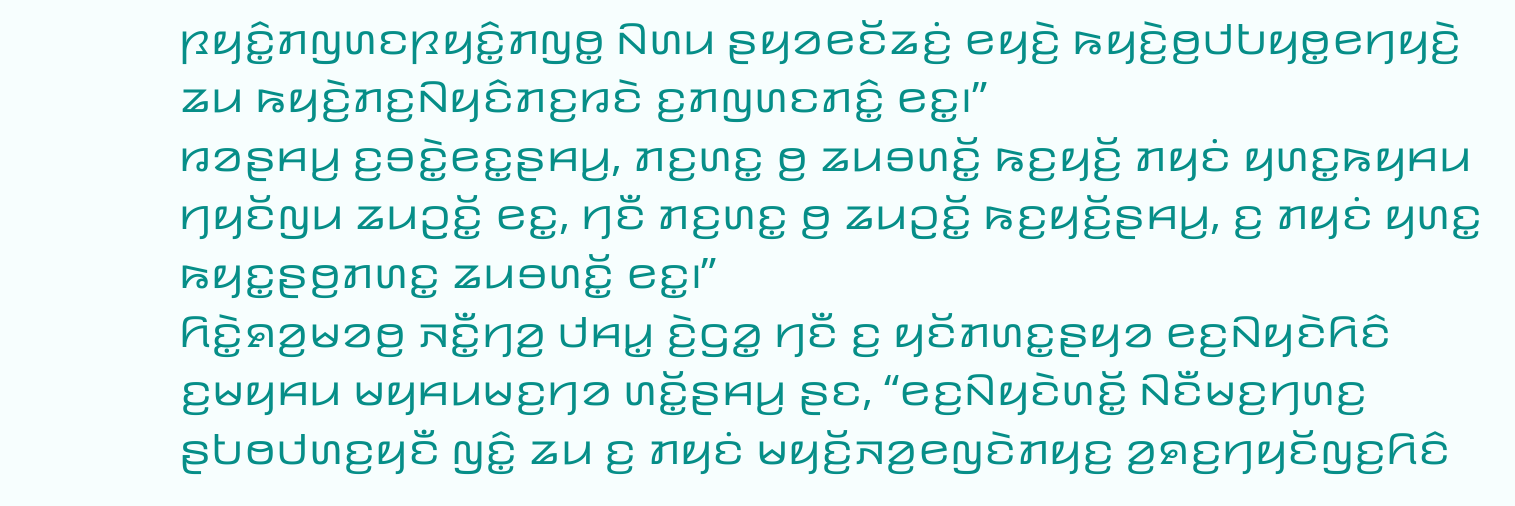ꤐꤟꤢꤨ꤭ꤊꤜꤛꤢꤐꤟꤢꤨ꤭ꤊꤜꤥ꤭ ꤡꤛꤣ ꤔꤟꤤꤕꤢꤩꤘꤢꤦ꤬ ꤕꤟꤢꤧ꤬ ꤒꤟꤢꤧ꤬ꤥ꤬ꤓꤝꤟꤥ꤭ꤕꤚꤟꤢꤧ꤬ ꤘꤣ ꤒꤟꤢꤧ꤬ꤊꤢ꤬ꤡꤟꤢꤨꤊꤢ꤬ꤙꤢꤧ ꤢ꤬ꤊꤜꤛꤢꤊꤢꤨ꤭ ꤕꤢ꤭꤯”
ꤙꤤꤔꤌꤣ꤬ ꤢ꤬ꤋꤢꤧ꤭ꤕꤢ꤭ꤔꤌꤣ꤬, ꤊꤢ꤬ꤛꤢ꤭ ꤥ꤬ ꤘꤣꤋꤛꤢꤩ꤭ ꤒꤢ꤬ꤟꤢꤩ꤬ ꤊꤟꤢꤦ ꤟꤛꤢ꤭ꤒꤟꤌꤣ ꤚꤟꤢꤩꤜꤣ ꤘꤣꤑꤢꤩ꤭ ꤕꤢ꤭, ꤚꤢꤪ ꤊꤢ꤬ꤛꤢ꤭ ꤥ꤬ ꤘꤣꤑꤢꤩ꤭ ꤒꤢ꤬ꤟꤢꤩ꤬ꤔꤌꤣ꤬, ꤢ꤬ ꤊꤟꤢꤦ ꤟꤛꤢ꤭ ꤒꤟꤢ꤭ꤔꤥ꤬ꤊꤛꤢ꤭ ꤘꤣꤋꤛꤢꤩ꤭ ꤕꤢ꤭꤯”
ꤖꤢꤧ꤭ꤎꤤ꤬ꤗꤤꤥ꤬ ꤏꤢꤪ꤭ꤚꤤ꤬ ꤓꤌꤣ꤭ ꤢꤧ꤬ꤞꤤ꤭ ꤚꤢꤪ ꤢ꤬ ꤟꤢꤩꤊꤛꤢ꤭ꤔꤟꤤ ꤕꤢ꤬ꤡꤟꤢꤧꤖꤢꤨ ꤢ꤬ꤗꤟꤌꤣ ꤗꤟꤌꤣꤗꤢ꤬ꤚꤤ ꤛꤢꤩ꤭ꤔꤌꤣ꤬ ꤔꤢ, “ꤕꤢ꤬ꤡꤟꤢꤧꤛꤢꤩ꤭ ꤡꤢꤪꤗꤢ꤬ꤚꤛꤢ꤬ ꤔꤝꤥꤓꤛꤢ꤬ꤟꤢꤪ ꤜꤢꤨ꤭ ꤘꤣ ꤢ꤬ ꤊꤟꤢꤦ ꤗꤟꤢꤩ꤬ꤏꤤ꤬ꤕꤜꤢꤧꤊꤟꤢ꤬ ꤤ꤬ꤎꤢ꤬ꤚꤟꤢꤩꤜꤢ꤬ꤖꤢꤨ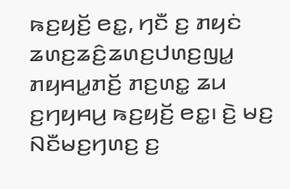ꤒꤢ꤬ꤟꤢꤩ꤬ ꤕꤢ꤭, ꤚꤢꤪ ꤢ꤬ ꤊꤟꤢꤦ ꤘꤛꤢ꤬ꤘꤢꤨ꤬ꤘꤛꤢ꤬ꤓꤛꤢ꤬ꤜꤣ꤭ ꤊꤟꤌꤣ꤭ꤊꤢꤩ꤬ ꤊꤢ꤬ꤛꤢ꤭ ꤘꤣ ꤢ꤬ꤚꤟꤌꤣ꤬ ꤒꤢ꤬ꤟꤢꤩ꤬ ꤕꤢ꤭꤯ ꤢꤧ꤬ ꤗꤢ꤬ ꤡꤢꤪꤗꤢ꤬ꤚꤛꤢ꤬ ꤢ꤬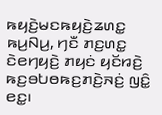ꤒꤟꤢꤧ꤬ꤗꤢꤒꤟꤢꤧ꤬ꤘꤛꤢ꤭ ꤒꤣ꤬ꤡꤣ꤬, ꤚꤢꤪ ꤊꤢ꤬ꤛꤢ꤭ ꤢꤧꤕꤚꤟꤢꤧ꤬ ꤊꤟꤢꤦ ꤟꤢꤩꤙꤢꤧ꤬ ꤒꤢ꤬ꤋꤝꤥꤒꤢ꤬ꤊꤢꤧ꤬ꤏꤢꤦ꤬ ꤜꤢꤨ꤭ ꤕꤢ꤭꤯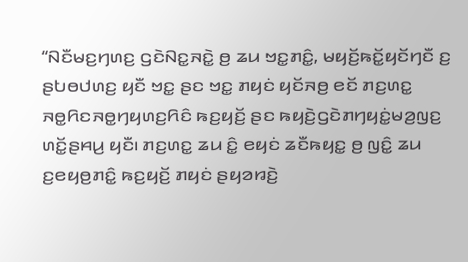“ꤡꤢꤪꤗꤢ꤬ꤚꤛꤢ꤬ ꤞꤢꤧꤡꤢ꤭ꤏꤢꤧ꤭ ꤥ꤬ ꤘꤣ ꤠꤢ꤭ꤊꤢꤨ꤭, ꤗꤟꤢꤩ꤬ꤒꤢꤩ꤭ꤟꤢꤩꤚꤢꤪ ꤢ꤬ ꤔꤝꤥꤓꤛꤢ꤬ ꤟꤢꤪ ꤠꤢ꤭ ꤔꤢ ꤠꤢ꤭ ꤊꤟꤢꤦ ꤟꤢꤩꤏꤥ꤬ ꤕꤢꤩ ꤊꤢ꤬ꤛꤢ꤭ ꤏꤥ꤭ꤖꤢꤏꤥ꤭ꤚꤟꤛꤢ꤬ꤖꤢꤨ ꤒꤢ꤬ꤟꤢꤩ꤬ ꤔꤢ ꤒꤟꤢꤧ꤬ꤞꤢꤧꤊꤚꤟꤢꤦ꤭ꤗꤤ꤬ꤜꤢ꤬ ꤛꤢꤩ꤭ꤔꤌꤣ꤬ ꤟꤢꤪ꤯ ꤊꤢ꤬ꤛꤢ꤭ ꤘꤣ ꤢꤨ꤭ ꤕꤟꤢꤦ ꤘꤢꤪꤒꤟꤢ꤭ ꤥ꤬ ꤜꤢꤨ꤭ ꤘꤣ ꤢ꤬ꤕꤟꤥ꤬ꤊꤢꤨ꤭ ꤒꤢ꤬ꤟꤢꤩ꤬ ꤊꤟꤢꤦ ꤔꤟꤤꤙꤢꤧ꤬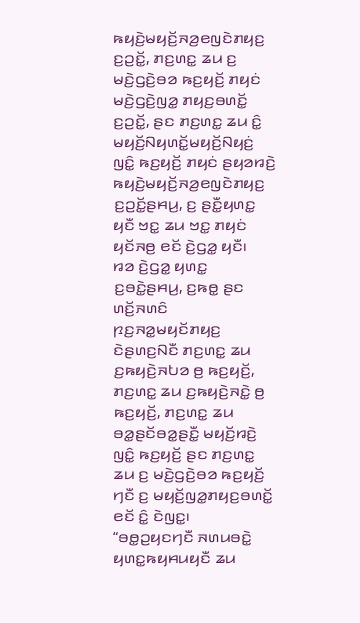ꤒꤟꤢꤧ꤬ꤗꤟꤢꤩ꤬ꤏꤤ꤬ꤕꤜꤢꤧꤊꤟꤢ꤬ ꤢ꤬ꤑꤢꤩ꤭, ꤊꤢ꤬ꤛꤢ꤭ ꤘꤣ ꤢ꤬ ꤗꤢꤧ꤬ꤞꤢꤧ꤬ꤋꤤ ꤒꤢ꤬ꤟꤢꤩ꤬ ꤊꤟꤢꤦ ꤗꤢꤧ꤬ꤞꤢꤧ꤬ꤜꤤ꤭ ꤊꤟꤢ꤬ꤋꤛꤢꤩ꤭ ꤢ꤬ꤑꤢꤩ꤭, ꤔꤢ ꤊꤢ꤬ꤛꤢ꤭ ꤘꤣ ꤢꤨ꤭ ꤗꤟꤢꤩ꤬ꤡꤟꤛꤢꤩ꤭ꤗꤟꤢꤩ꤬ꤡꤟꤢꤦ꤬ ꤜꤢꤨ꤭ ꤒꤢ꤬ꤟꤢꤩ꤬ ꤊꤟꤢꤦ ꤔꤟꤤꤙꤢꤧ꤬ ꤒꤟꤢꤧ꤬ꤗꤟꤢꤩ꤬ꤏꤤ꤬ꤕꤜꤢꤧꤊꤟꤢ꤬ ꤢ꤬ꤑꤢꤩ꤭ꤔꤌꤣ꤬, ꤢ꤬ ꤔꤢꤪ꤭ꤟꤛꤢ꤭ ꤟꤢꤪ ꤠꤢ꤭ ꤘꤣ ꤠꤢ꤭ ꤊꤟꤢꤦ ꤟꤢꤩꤏꤥ꤬ ꤕꤢꤩ ꤢꤧ꤬ꤞꤤ꤭ ꤟꤢꤪ꤯
ꤙꤤ ꤢꤧ꤬ꤞꤤ꤭ ꤟꤛꤢ꤭ ꤢ꤬ꤋꤢꤧ꤭ꤔꤌꤣ꤬, ꤢ꤬ꤒꤥ꤭ ꤔꤢ ꤛꤢꤩ꤬ꤏꤛꤢꤨ ꤐꤢ꤬ꤏꤤ꤭ꤗꤟꤢꤩꤊꤟꤢ꤬ ꤢꤧꤔꤛꤢ꤬ꤡꤢꤪ ꤊꤢ꤬ꤛꤢ꤭ ꤘꤣ ꤢ꤬ꤒꤟꤢꤧ꤬ꤏꤝꤤ ꤥ꤬ ꤒꤢ꤬ꤟꤢꤩ꤬, ꤊꤢ꤬ꤛꤢ꤭ ꤘꤣ ꤢ꤬ꤒꤟꤢꤧ꤬ꤏꤢꤧ꤭ ꤥ꤬ ꤒꤢ꤬ꤟꤢꤩ꤬, ꤊꤢ꤬ꤛꤢ꤭ ꤘꤣ ꤋꤤ꤭ꤔꤢꤩꤋꤤ꤭ꤔꤢꤪ꤭ ꤗꤟꤢꤩ꤬ꤙꤢꤧ꤬ ꤜꤢꤨ꤭ ꤒꤢ꤬ꤟꤢꤩ꤬ ꤔꤢ ꤊꤢ꤬ꤛꤢ꤭ ꤘꤣ ꤢ꤬ ꤗꤢꤧ꤬ꤞꤢꤧ꤬ꤋꤤ ꤒꤢ꤬ꤟꤢꤩ꤬ ꤚꤢꤪ ꤢ꤬ ꤗꤟꤢꤩ꤬ꤜꤤ꤭ꤊꤟꤢ꤬ꤋꤛꤢꤩ꤭ ꤕꤢꤩ ꤢꤨ꤭ ꤢꤧꤜꤢ꤭꤯
“ꤋꤥ꤭ꤑꤟꤢꤚꤢꤪ ꤏꤛꤣꤋꤢꤧ꤭ ꤟꤛꤢ꤭ꤒꤟꤌꤣꤟꤢꤪ ꤘꤣ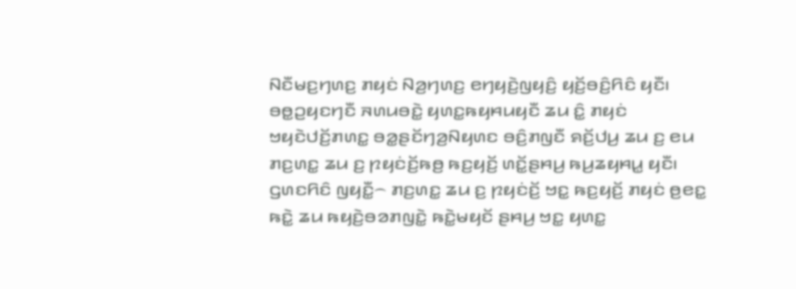ꤡꤢꤪꤗꤢ꤬ꤚꤛꤢ꤬ ꤊꤟꤢꤦ ꤡꤤ꤬ꤚꤛꤢ꤬ ꤕꤚꤟꤢꤧ꤬ꤜꤟꤢꤨ꤬ ꤟꤢꤩ꤬ꤋꤢꤨ꤬ꤖꤢꤨ ꤟꤢꤪ꤯ ꤋꤥ꤭ꤑꤟꤢꤚꤢꤪ ꤏꤛꤣꤋꤢꤧ꤭ ꤟꤛꤢ꤭ꤒꤟꤌꤣꤟꤢꤪ ꤘꤣ ꤢꤨ꤭ ꤊꤟꤢꤦ ꤠꤟꤢꤧꤓꤢꤩ꤬ꤊꤛꤢ꤭ ꤋꤤ꤭ꤔꤢꤩꤚꤤ꤬ꤡꤟꤛꤢ ꤋꤢꤨ꤬ꤊꤜꤢꤪ ꤎꤢꤩ꤬ꤓꤣ꤬ ꤘꤣ ꤢ꤬ ꤕꤣ ꤊꤢ꤬ꤛꤢ꤭ ꤘꤣ ꤢ꤬ ꤐꤟꤢꤦꤢꤩ꤬ꤒꤥ꤬ ꤒꤢ꤬ꤟꤢꤩ꤬ ꤛꤢꤩ꤭ꤔꤌꤣ꤬ ꤒꤣ꤬ꤘꤟꤌꤣ꤭ ꤟꤢꤪ꤯
ꤞꤛꤢꤖꤢꤨ ꤜꤟꤢꤪ꤭꤮ ꤊꤢ꤬ꤛꤢ꤭ ꤘꤣ ꤢ꤬ ꤐꤟꤢꤦꤢꤩ꤬ ꤠꤢ꤭ ꤒꤢ꤬ꤟꤢꤩ꤬ ꤊꤟꤢꤦ ꤥ꤬ꤕꤢ꤭ ꤒꤢꤧ꤭ ꤘꤣ ꤒꤟꤢꤧ꤬ꤋꤤꤊꤜꤢꤧ꤭ ꤒꤢꤧ꤭ꤗꤟꤢꤩ ꤔꤌꤣ꤬ ꤠꤢ꤭ ꤟꤛꤢ꤭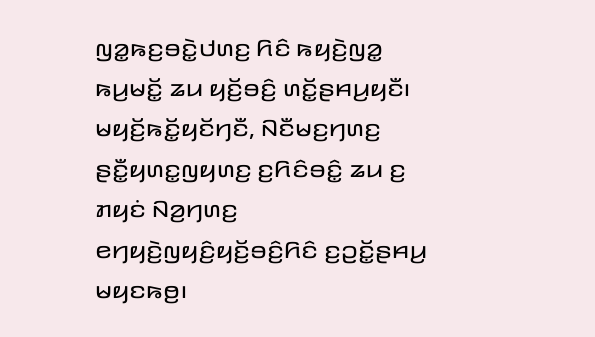ꤜꤤ꤭ꤒꤢ꤬ꤋꤢꤧ꤭ꤓꤛꤢ꤬ ꤖꤢꤨ ꤒꤟꤢꤧ꤬ꤜꤤ꤭ ꤒꤣ꤬ꤗꤢꤩ꤭ ꤘꤣ ꤟꤢꤩ꤬ꤋꤢꤨ꤬ ꤛꤢꤩ꤭ꤔꤌꤣ꤬ꤟꤢꤪ꤯
ꤗꤟꤢꤩ꤬ꤒꤢꤩ꤭ꤟꤢꤩꤚꤢꤪ, ꤡꤢꤪꤗꤢ꤬ꤚꤛꤢ꤬ ꤔꤢꤪ꤭ꤟꤛꤢ꤭ꤜꤟꤛꤢ꤬ ꤢ꤬ꤖꤢꤨꤋꤢꤨ꤭ ꤘꤣ ꤢ꤬ ꤊꤟꤢꤦ ꤡꤤ꤬ꤚꤛꤢ꤬ ꤕꤚꤟꤢꤧ꤬ꤜꤟꤢꤨ꤬ꤟꤢꤩ꤬ꤋꤢꤨ꤬ꤖꤢꤨ ꤢ꤬ꤑꤢꤩ꤭ꤔꤌꤣ꤬ ꤗꤟꤢꤒꤥ꤬꤯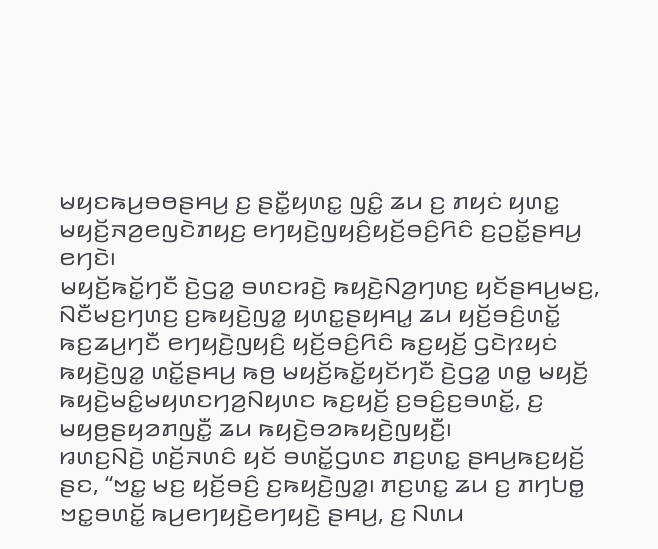ꤗꤟꤢꤒꤣ꤬ꤋꤥꤔꤌꤣ꤬ ꤢ꤬ ꤔꤢꤪ꤭ꤟꤛꤢ꤭ ꤜꤢꤨ꤭ ꤘꤣ ꤢ꤬ ꤊꤟꤢꤦ ꤟꤛꤢ꤭ ꤗꤟꤢꤩ꤬ꤏꤤ꤬ꤕꤜꤢꤧꤊꤟꤢ꤬ ꤕꤚꤟꤢꤧ꤬ꤜꤟꤢꤨ꤬ꤟꤢꤩ꤬ꤋꤢꤨ꤬ꤖꤢꤨ ꤢ꤬ꤑꤢꤩ꤭ꤔꤌꤣ꤬ ꤕꤚꤢꤧ꤯
ꤗꤟꤢꤩ꤬ꤒꤢꤩ꤭ꤚꤢꤪ ꤢꤧ꤬ꤞꤤ꤭ ꤋꤛꤢꤙꤢꤧ꤬ ꤒꤟꤢꤧ꤬ꤡꤤ꤬ꤚꤛꤢ꤬ ꤟꤢꤩꤔꤌꤣ꤬ꤗꤢ꤬, ꤡꤢꤪꤗꤢ꤬ꤚꤛꤢ꤬ ꤢ꤬ꤒꤟꤢꤧ꤬ꤜꤤ꤭ ꤟꤛꤢ꤭ꤔꤟꤌꤣ꤭ ꤘꤣ ꤟꤢꤩ꤬ꤋꤢꤨ꤬ꤛꤢꤩ꤭ ꤒꤢ꤬ꤘꤣ꤬ꤚꤢꤪ ꤕꤚꤟꤢꤧ꤬ꤜꤟꤢꤨ꤬ ꤟꤢꤩ꤬ꤋꤢꤨ꤬ꤖꤢꤨ ꤒꤢ꤬ꤟꤢꤩ꤬ ꤞꤢꤧꤐꤟꤢꤦ ꤒꤟꤢꤧ꤬ꤜꤤ꤭ ꤛꤢꤩ꤭ꤔꤌꤣ꤬ ꤒꤥ꤬ ꤗꤟꤢꤩ꤬ꤒꤢꤩ꤭ꤟꤢꤩꤚꤢꤪ ꤢꤧ꤬ꤞꤤ꤭ ꤛꤥ꤭ ꤗꤟꤢꤩ꤬ ꤒꤟꤢꤧ꤬ꤗꤢꤨ꤭ꤗꤟꤛꤢꤚꤤ꤬ꤡꤟꤛꤢ ꤒꤢ꤬ꤟꤢꤩ꤬ ꤢ꤬ꤋꤢꤨ꤬ꤢ꤬ꤋꤛꤢꤩ꤭, ꤢ꤬ ꤗꤟꤥ꤬ꤔꤟꤤꤊꤜꤢꤪ꤭ ꤘꤣ ꤒꤟꤢꤧ꤬ꤋꤤꤒꤟꤢꤧ꤬ꤜꤟꤢꤪ꤬꤯
ꤙꤛꤢ꤬ꤡꤢꤧ꤬ ꤛꤢꤩ꤬ꤏꤛꤢꤨ ꤟꤢꤩ ꤋꤛꤢꤩ꤭ꤞꤛꤢ ꤊꤢ꤬ꤛꤢ꤭ ꤔꤌꤣ꤬ꤒꤢ꤬ꤟꤢꤩ꤬ ꤔꤢ, “ꤠꤢ꤭ ꤗꤢ꤬ ꤟꤢꤩ꤬ꤋꤢꤨ꤬ ꤢ꤬ꤒꤟꤢꤧ꤬ꤜꤤ꤭꤯ ꤊꤢ꤬ꤛꤢ꤭ ꤘꤣ ꤢ꤬ ꤊꤚꤝꤥ꤭ ꤠꤢ꤭ꤋꤛꤢꤩ꤭ ꤒꤣ꤬ꤕꤚꤟꤢꤧ꤬ꤕꤚꤟꤢꤧ꤬ ꤔꤌꤣ꤬, ꤢ꤬ ꤡꤛꤣ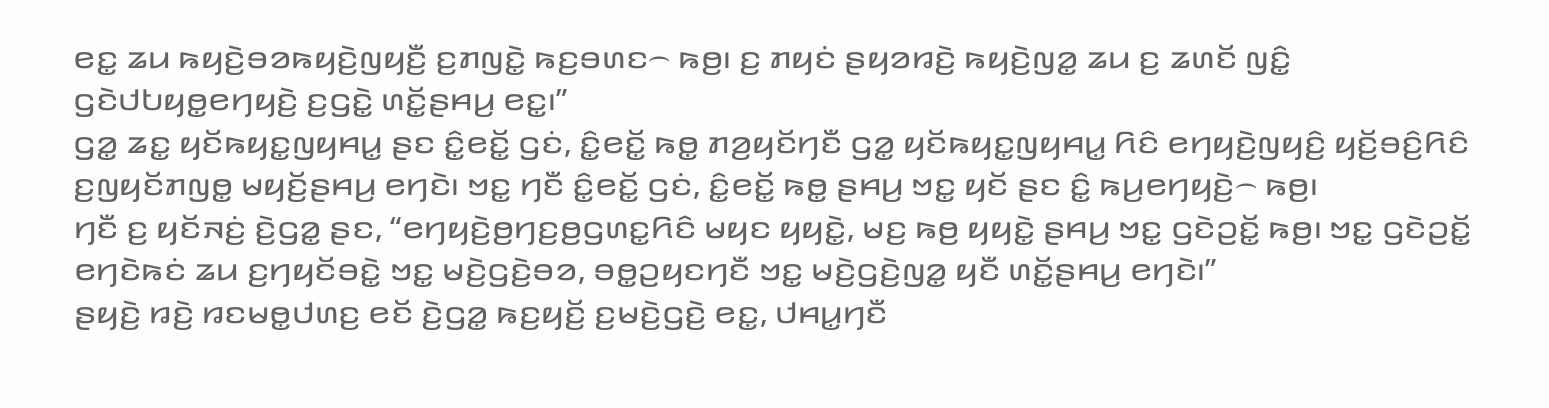ꤕꤢ꤭ ꤘꤣ ꤒꤟꤢꤧ꤬ꤋꤤꤒꤟꤢꤧ꤬ꤜꤟꤢꤪ꤬ ꤢ꤬ꤊꤜꤢꤧ꤭ ꤒꤢ꤬ꤋꤛꤢ꤮ ꤒꤥ꤬꤯ ꤢ꤬ ꤊꤟꤢꤦ ꤔꤟꤤꤙꤢꤧ꤬ ꤒꤟꤢꤧ꤬ꤜꤤ꤭ ꤘꤣ ꤢ꤬ ꤘꤛꤢꤩ ꤜꤢꤨ꤭ ꤞꤢꤧꤓꤝꤟꤥ꤭ꤕꤚꤟꤢꤧ꤬ ꤢ꤬ꤞꤢꤧ꤭ ꤛꤢꤩ꤭ꤔꤌꤣ꤬ ꤕꤢ꤭꤯”
ꤞꤤ꤭ ꤘꤢ꤭ ꤟꤢꤩꤒꤟꤢ꤭ꤜꤟꤌꤣ꤭ ꤔꤢ ꤢꤨ꤭ꤕꤢꤩ꤭ ꤞꤢꤦ, ꤢꤨ꤭ꤕꤢꤩ꤭ ꤒꤥ꤭ ꤊꤤ꤬ꤟꤢꤩꤚꤢꤪ ꤞꤤ꤭ ꤟꤢꤩꤒꤟꤢ꤭ꤜꤟꤌꤣ꤭ ꤖꤢꤨ ꤕꤚꤟꤢꤧ꤬ꤜꤟꤢꤨ꤬ ꤟꤢꤩ꤬ꤋꤢꤨ꤬ꤖꤢꤨ ꤢ꤬ꤜꤟꤢꤩꤊꤜꤥ꤭ ꤗꤟꤢꤩ꤬ꤔꤌꤣ꤬ ꤕꤚꤢꤧ꤯ ꤠꤢ꤭ ꤚꤢꤪ ꤢꤨ꤭ꤕꤢꤩ꤭ ꤞꤢꤦ, ꤢꤨ꤭ꤕꤢꤩ꤭ ꤒꤥ꤭ ꤔꤌꤣ꤬ ꤠꤢ꤭ ꤟꤢꤩ ꤔꤢ ꤢꤨ꤭ ꤒꤣ꤬ꤕꤚꤟꤢꤧ꤬꤮ ꤒꤥ꤬꤯
ꤚꤢꤪ ꤢ꤬ ꤟꤢꤩꤏꤢꤦ꤬ ꤢꤧ꤬ꤞꤤ꤭ ꤔꤢ, “ꤕꤚꤟꤢꤧ꤬ꤥ꤬ꤚꤢ꤬ꤥ꤬ꤞꤛꤢ꤭ꤖꤢꤨ ꤗꤟꤢ ꤟꤟꤢꤧ꤭, ꤗꤢ꤬ ꤒꤥ꤬ ꤟꤟꤢꤧ꤭ ꤔꤌꤣ꤬ ꤠꤢ꤭ ꤞꤢꤧꤑꤢꤩ꤭ ꤒꤥ꤬꤯ ꤠꤢ꤭ ꤞꤢꤧꤑꤢꤩ꤭ ꤕꤚꤢꤧꤒꤢꤦ ꤘꤣ ꤢ꤬ꤚꤟꤢꤩꤋꤢꤧ꤭ ꤠꤢ꤭ ꤗꤢꤧ꤬ꤞꤢꤧ꤬ꤋꤤ, ꤋꤥ꤭ꤑꤟꤢꤚꤢꤪ ꤠꤢ꤭ ꤗꤢꤧ꤬ꤞꤢꤧ꤬ꤜꤤ꤭ ꤟꤢꤪ ꤛꤢꤩ꤭ꤔꤌꤣ꤬ ꤕꤚꤢꤧ꤯”
ꤔꤟꤢꤧ꤬ ꤙꤢꤧ꤬ ꤙꤢꤗꤥ꤭ꤓꤛꤢ꤬ ꤕꤢꤩ ꤢꤧ꤬ꤞꤤ꤭ ꤒꤢ꤬ꤟꤢꤩ꤬ ꤢ꤬ꤗꤢꤧ꤬ꤞꤢꤧ꤬ ꤕꤢ꤭, ꤓꤌꤣ꤭ꤚꤢꤪ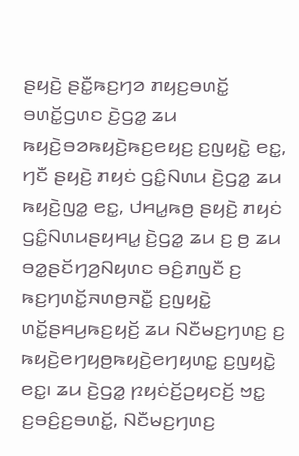ꤔꤟꤢꤧ꤬ ꤔꤢꤪ꤭ꤒꤢ꤬ꤚꤤ ꤊꤟꤢ꤬ꤋꤛꤢꤩ꤭ ꤋꤛꤢꤩ꤭ꤞꤛꤢ ꤢꤧ꤬ꤞꤤ꤭ ꤘꤣ ꤒꤟꤢꤧ꤬ꤋꤤꤒꤟꤢꤧ꤬ꤒꤢ꤬ꤕꤟꤢ꤬ ꤢ꤬ꤜꤟꤢꤧ꤭ ꤕꤢ꤭, ꤚꤢꤪ ꤔꤟꤢꤧ꤬ ꤊꤟꤢꤦ ꤞꤢꤨ꤭ꤡꤛꤣ ꤢꤧ꤬ꤞꤤ꤭ ꤘꤣ ꤒꤟꤢꤧ꤬ꤜꤤ꤭ ꤕꤢ꤭, ꤓꤌꤣ꤭ꤒꤥ꤬ ꤔꤟꤢꤧ꤬ ꤊꤟꤢꤦ ꤞꤢꤨ꤭ꤡꤛꤣꤔꤟꤌꤣ꤭ ꤢꤧ꤬ꤞꤤ꤭ ꤘꤣ ꤢ꤬ ꤥ꤬ ꤘꤣ ꤋꤤ꤭ꤔꤢꤩꤚꤤ꤬ꤡꤟꤛꤢ ꤋꤢꤨ꤬ꤊꤜꤢꤪ ꤢ꤬ ꤒꤢ꤬ꤚꤛꤢꤩ꤭ꤏꤛꤥ꤬ꤏꤢꤪ꤭ ꤢ꤬ꤜꤟꤢꤧ꤭ ꤛꤢꤩ꤭ꤔꤌꤣ꤬ꤒꤢ꤬ꤟꤢꤩ꤬ ꤘꤣ ꤡꤢꤪꤗꤢ꤬ꤚꤛꤢ꤬ ꤢ꤬ ꤒꤟꤢꤧ꤬ꤕꤚꤟꤥ꤬ꤒꤟꤢꤧ꤬ꤕꤚꤟꤛꤢ꤭ ꤢ꤬ꤜꤟꤢꤧ꤭ ꤕꤢ꤭꤯ ꤘꤣ ꤢꤧ꤬ꤞꤤ꤭ ꤐꤟꤢꤦꤢꤩ꤬ꤑꤟꤢꤢꤩ꤬ ꤠꤢ꤭ ꤢ꤬ꤋꤢꤨ꤬ꤢ꤬ꤋꤛꤢꤩ꤭, ꤡꤢꤪꤗꤢ꤬ꤚꤛꤢ꤬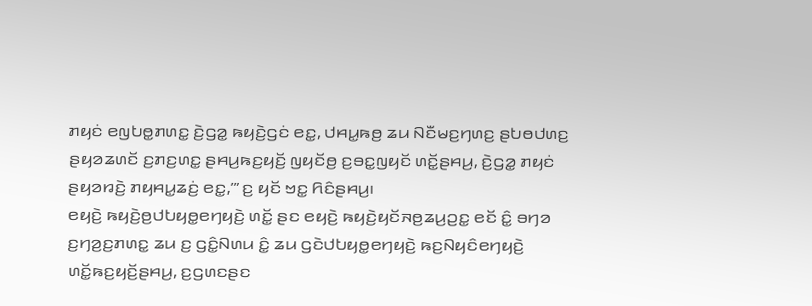ꤊꤟꤢꤦ ꤕꤜꤝꤥ꤭ꤊꤛꤢ꤭ ꤢꤧ꤬ꤞꤤ꤭ ꤒꤟꤢꤧ꤬ꤞꤢꤦ ꤕꤢ꤭, ꤓꤌꤣ꤭ꤒꤥ꤬ ꤘꤣ ꤡꤢꤪꤗꤢ꤬ꤚꤛꤢ꤬ ꤔꤝꤥꤓꤛꤢ꤬ ꤔꤟꤤꤘꤛꤢꤩ ꤢ꤬ꤊꤢ꤬ꤛꤢ꤭ ꤔꤌꤣ꤬ꤒꤢ꤬ꤟꤢꤩ꤬ ꤜꤟꤢꤩꤥ꤬ ꤢ꤬ꤋꤢ꤭ꤜꤟꤢꤩ ꤛꤢꤩ꤭ꤔꤌꤣ꤬, ꤢꤧ꤬ꤞꤤ꤭ ꤊꤟꤢꤦ ꤔꤟꤤꤙꤢꤧ꤬ ꤊꤟꤌꤣ꤭ꤘꤢꤦ꤬ ꤕꤢ꤭,’” ꤢ꤬ ꤟꤢꤩ ꤠꤢ꤭ ꤖꤢꤨꤔꤌꤣ꤬꤯
ꤕꤟꤢꤧ꤬ ꤒꤟꤢꤧ꤬ꤥ꤬ꤓꤝꤟꤥ꤭ꤕꤚꤟꤢꤧ꤬ ꤛꤢꤩ꤭ ꤔꤢ ꤕꤟꤢꤧ꤬ ꤒꤟꤢꤧ꤬ꤟꤢꤩꤏꤥ꤬ꤘꤣ꤬ꤑꤢ꤭ ꤕꤢꤩ ꤢꤨ꤭ ꤋꤚꤤ ꤢ꤬ꤚꤤ꤬ꤢ꤬ꤊꤛꤢ꤭ ꤘꤣ ꤢ꤬ ꤞꤢꤨ꤭ꤡꤛꤣ ꤢꤨ꤭ ꤘꤣ ꤞꤢꤧꤓꤝꤟꤥ꤭ꤕꤚꤟꤢꤧ꤬ ꤒꤢ꤬ꤡꤟꤢꤨꤕꤚꤟꤢꤧ꤬ ꤛꤢꤩ꤭ꤒꤢ꤬ꤟꤢꤩ꤬ꤔꤌꤣ꤬, ꤢ꤬ꤞꤛꤢꤔꤢ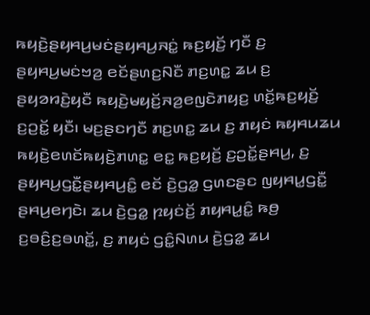ꤒꤟꤢꤧ꤬ꤔꤟꤌꤣ꤬ꤗꤢꤦꤔꤟꤌꤣ꤬ꤏꤢꤦ꤭ ꤒꤢ꤬ꤟꤢꤩ꤬ ꤚꤢꤪ ꤢ꤬ ꤔꤟꤌꤣ꤬ꤗꤢꤦꤠꤤ꤬ ꤕꤢꤩꤔꤛꤢ꤬ꤡꤢꤪ ꤊꤢ꤬ꤛꤢ꤭ ꤘꤣ ꤢ꤬ ꤔꤟꤤꤙꤢꤧ꤬ꤟꤢꤪ ꤒꤟꤢꤧ꤬ꤗꤟꤢꤩ꤬ꤏꤤ꤬ꤕꤜꤢꤧꤊꤟꤢ꤬ ꤛꤢꤩ꤭ꤒꤢ꤬ꤟꤢꤩ꤬ ꤢ꤬ꤑꤢꤩ꤭ ꤟꤢꤪ꤯ ꤗꤢ꤬ꤔꤢꤚꤢꤪ ꤊꤢ꤬ꤛꤢ꤭ ꤘꤣ ꤢ꤬ ꤊꤟꤢꤦ ꤒꤟꤌꤣꤘꤣ ꤒꤟꤢꤧ꤬ꤕꤛꤢꤩꤒꤟꤢꤧ꤬ꤊꤛꤢ꤭ ꤕꤢ꤭ ꤒꤢ꤬ꤟꤢꤩ꤬ ꤢ꤬ꤑꤢꤩ꤭ꤔꤌꤣ꤬, ꤢ꤬ ꤔꤟꤌꤣ꤬ꤞꤢꤪ꤭ꤔꤟꤌꤣ꤬ꤢꤨ꤭ ꤕꤢꤩ ꤢꤧ꤬ꤞꤤ꤭ ꤞꤛꤢꤔꤢ ꤜꤟꤌꤣ꤭ꤞꤢꤪ꤭ ꤔꤌꤣ꤬ꤕꤚꤢꤧ꤯ ꤘꤣ ꤢꤧ꤬ꤞꤤ꤭ ꤐꤟꤢꤦꤢꤩ꤬ ꤊꤟꤌꤣ꤭ꤢꤨ꤭ ꤒꤥ꤬ ꤢ꤬ꤋꤢꤨ꤬ꤢ꤬ꤋꤛꤢꤩ꤭, ꤢ꤬ ꤊꤟꤢꤦ ꤞꤢꤨ꤭ꤡꤛꤣ ꤢꤧ꤬ꤞꤤ꤭ ꤘꤣ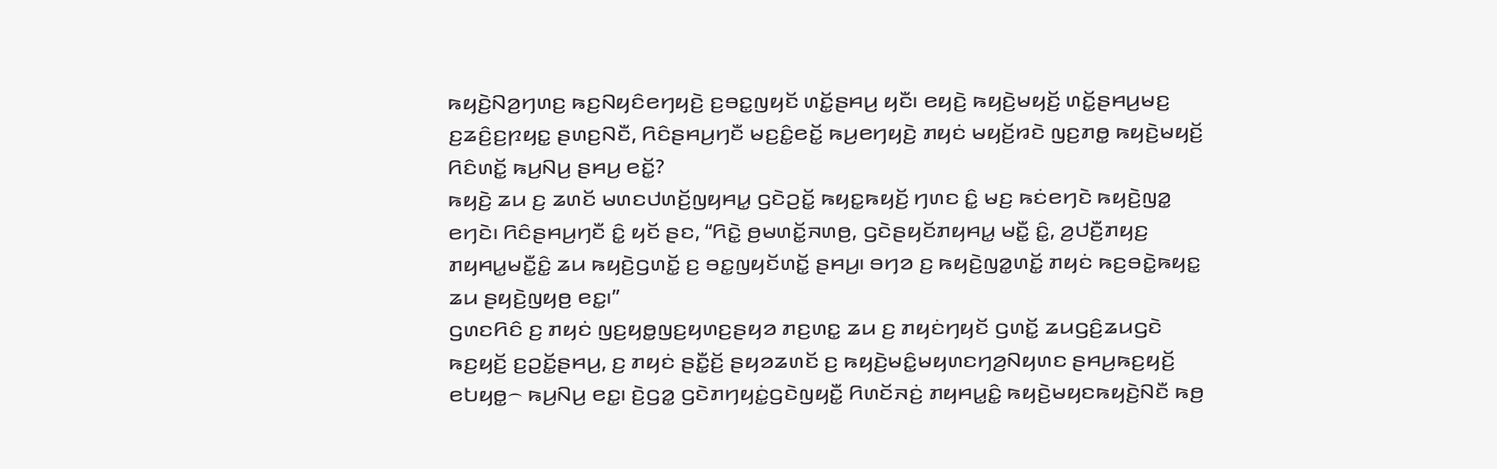ꤒꤟꤢꤧ꤬ꤡꤤ꤬ꤚꤛꤢ꤬ ꤒꤢ꤬ꤡꤟꤢꤨꤕꤚꤟꤢꤧ꤬ ꤢ꤬ꤋꤢ꤭ꤜꤟꤢꤩ ꤛꤢꤩ꤭ꤔꤌꤣ꤬ ꤟꤢꤪ꤯ ꤕꤟꤢꤧ꤬ ꤒꤟꤢꤧ꤬ꤗꤟꤢꤩ꤬ ꤛꤢꤩ꤭ꤔꤌꤣ꤬ꤗꤢ꤬ ꤢ꤬ꤘꤢꤨ꤬ꤢ꤬ꤐꤟꤢ꤭ ꤔꤛꤢ꤬ꤡꤢꤪ, ꤖꤢꤨꤔꤌꤣ꤬ꤚꤢꤪ ꤗꤢ꤬ꤢꤨ꤭ꤕꤢꤩ꤭ ꤒꤣ꤬ꤕꤚꤟꤢꤧ꤬ ꤊꤟꤢꤦ ꤗꤟꤢꤩ꤬ꤙꤢꤧ ꤜꤢ꤬ꤊꤥ꤭ ꤒꤟꤢꤧ꤬ꤗꤟꤢꤩ꤬ ꤖꤢꤨꤛꤢꤩ꤭ ꤒꤣ꤬ꤡꤣ꤬ ꤔꤌꤣ꤬ ꤕꤢꤩ꤭?
ꤒꤟꤢꤧ꤬ ꤘꤣ ꤢ꤬ ꤘꤛꤢꤩ ꤗꤛꤢꤓꤛꤢꤩ꤬ꤜꤟꤌꤣ꤭ ꤞꤢꤧꤑꤢꤩ꤭ ꤒꤟꤢ꤭ꤒꤟꤢꤩ꤬ ꤚꤛꤢ ꤢꤨ꤭ ꤗꤢ꤬ ꤒꤢꤦꤕꤚꤢꤧ ꤒꤟꤢꤧ꤬ꤜꤤ꤭ ꤕꤚꤢꤧ꤯ ꤖꤢꤨꤔꤌꤣ꤬ꤚꤢꤪ ꤢꤨ꤭ ꤟꤢꤩ ꤔꤢ, “ꤖꤢꤧ꤭ ꤥ꤬ꤗꤛꤢꤩ꤭ꤏꤛꤥ꤬, ꤞꤢꤧꤔꤟꤢꤩꤊꤟꤌꤣ꤭ ꤗꤢꤪ꤭ ꤢꤨ꤭, ꤤ꤬ꤓꤢꤪ꤬ꤊꤟꤢ꤬ ꤊꤟꤌꤣ꤭ꤗꤢꤪ꤭ꤢꤨ꤭ ꤘꤣ ꤒꤟꤢꤧ꤬ꤞꤛꤢꤩ꤭ ꤢ꤬ ꤋꤢ꤭ꤜꤟꤢꤩꤛꤢꤩ꤭ ꤔꤌꤣ꤬꤯ ꤋꤚꤤ ꤢ꤬ ꤒꤟꤢꤧ꤬ꤜꤤ꤭ꤛꤢꤩ꤭ ꤊꤟꤢꤦ ꤒꤢ꤬ꤋꤢꤧ꤭ꤒꤟꤢ꤭ ꤘꤣ ꤔꤟꤢꤧ꤬ꤜꤟꤥ꤬ ꤕꤢ꤭꤯”
ꤞꤛꤢꤖꤢꤨ ꤢ꤬ ꤊꤟꤢꤦ ꤜꤢ꤬ꤟꤥ꤭ꤜꤢ꤬ꤟꤛꤢ꤬ꤔꤟꤤ ꤊꤢ꤬ꤛꤢ꤭ ꤘꤣ ꤢ꤬ ꤊꤟꤢꤦꤚꤟꤢꤩ ꤞꤛꤢꤩ꤭ ꤘꤣꤞꤢꤨ꤬ꤘꤣꤞꤢꤧ ꤒꤢ꤬ꤟꤢꤩ꤬ ꤢ꤬ꤑꤢꤩ꤭ꤔꤌꤣ꤬, ꤢ꤬ ꤊꤟꤢꤦ ꤔꤢꤪ꤭ꤢꤩ꤬ ꤔꤟꤤꤘꤛꤢꤩ ꤢ꤬ ꤒꤟꤢꤧ꤬ꤗꤢꤨ꤭ꤗꤟꤛꤢꤚꤤ꤬ꤡꤟꤛꤢ ꤔꤌꤣ꤬ꤒꤢ꤬ꤟꤢꤩ꤬ ꤕꤝꤟꤥ꤭꤮ ꤒꤣ꤬ꤡꤣ꤬ ꤕꤢ꤭꤯ ꤢꤧ꤬ꤞꤤ꤭ ꤞꤢꤧꤊꤚꤟꤢꤦ꤭ꤞꤢꤧꤜꤟꤢꤪ꤭ ꤖꤛꤢꤩꤏꤢꤦ꤬ ꤊꤟꤌꤣ꤭ꤢꤨ꤭ ꤒꤟꤢꤧ꤬ꤗꤟꤢꤒꤟꤢꤧ꤬ꤡꤢꤪ ꤒꤥ꤬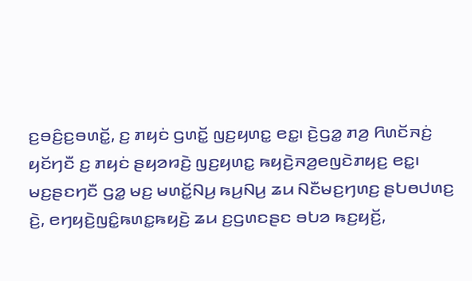ꤢ꤬ꤋꤢꤨ꤬ꤢ꤬ꤋꤛꤢꤩ꤭, ꤢ꤬ ꤊꤟꤢꤦ ꤞꤛꤢꤩ꤭ ꤜꤢ꤬ꤟꤛꤢ꤭ ꤕꤢ꤭꤯ ꤢꤧ꤬ꤞꤤ꤭ ꤊꤤ꤬ ꤖꤛꤢꤩꤏꤢꤦ꤬ ꤟꤢꤩꤚꤢꤪ ꤢ꤬ ꤊꤟꤢꤦ ꤔꤟꤤꤙꤢꤧ꤬ ꤜꤢ꤬ꤟꤛꤢ꤭ ꤒꤟꤢꤧ꤬ꤏꤤ꤬ꤕꤜꤢꤧꤊꤟꤢ꤬ ꤕꤢ꤭꤯
ꤗꤢ꤬ꤔꤢꤚꤢꤪ ꤞꤤ꤭ ꤗꤢ꤬ ꤗꤛꤢꤩ꤭ꤡꤣ꤬ ꤒꤣ꤬ꤡꤣ꤬ ꤘꤣ ꤡꤢꤪꤗꤢ꤬ꤚꤛꤢ꤬ ꤔꤝꤥꤓꤛꤢ꤬ ꤢꤧ꤬, ꤕꤚꤟꤢꤧ꤬ꤜꤢꤨ꤭ꤒꤛꤢ꤭ꤒꤟꤢꤧ꤬ ꤘꤣ ꤢ꤬ꤞꤛꤢꤔꤢ ꤋꤝꤤ ꤒꤢ꤬ꤟꤢꤩ꤬,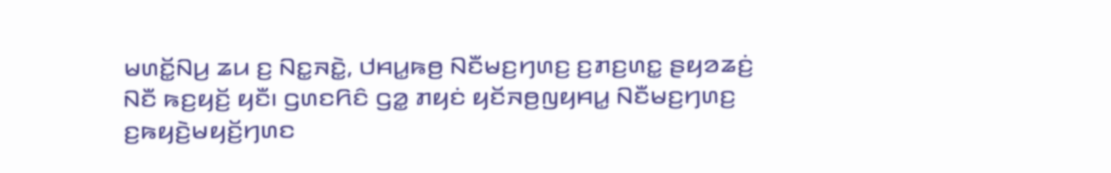ꤗꤛꤢꤩ꤭ꤡꤣ꤬ ꤘꤣ ꤢ꤬ ꤡꤢ꤭ꤏꤢꤧ꤭, ꤓꤌꤣ꤭ꤒꤥ꤬ ꤡꤢꤪꤗꤢ꤬ꤚꤛꤢ꤬ ꤢ꤬ꤊꤢ꤬ꤛꤢ꤭ ꤔꤟꤤꤘꤢꤦ꤬ ꤡꤢꤪ ꤒꤢ꤬ꤟꤢꤩ꤬ ꤟꤢꤪ꤯ ꤞꤛꤢꤖꤢꤨ ꤞꤤ꤭ ꤊꤟꤢꤦ ꤟꤢꤩꤏꤥ꤬ꤜꤟꤌꤣ꤭ ꤡꤢꤪꤗꤢ꤬ꤚꤛꤢ꤬ ꤢ꤬ꤒꤟꤢꤧ꤬ꤗꤟꤢꤩ꤬ꤚꤛꤢ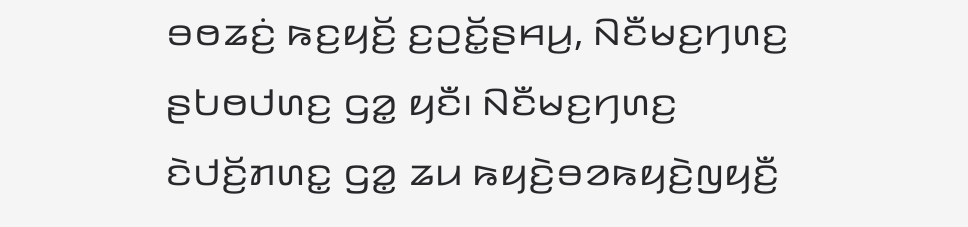ꤋꤥꤘꤢꤦ꤬ ꤒꤢ꤬ꤟꤢꤩ꤬ ꤢ꤬ꤑꤢꤩ꤭ꤔꤌꤣ꤬, ꤡꤢꤪꤗꤢ꤬ꤚꤛꤢ꤬ ꤔꤝꤥꤓꤛꤢ꤬ ꤞꤤ꤭ ꤟꤢꤪ꤯ ꤡꤢꤪꤗꤢ꤬ꤚꤛꤢ꤬ ꤢꤧꤓꤢꤩ꤬ꤊꤛꤢ꤭ ꤞꤤ꤭ ꤘꤣ ꤒꤟꤢꤧ꤬ꤋꤤꤒꤟꤢꤧ꤬ꤜꤟꤢꤪ꤬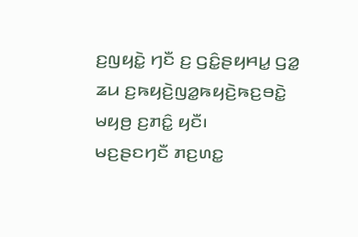ꤢ꤬ꤜꤟꤢꤧ꤭ ꤚꤢꤪ ꤢ꤬ ꤞꤢꤨ꤭ꤔꤟꤌꤣ꤭ ꤞꤤ꤭ ꤘꤣ ꤢ꤬ꤒꤟꤢꤧ꤬ꤜꤤ꤭ꤒꤟꤢꤧ꤬ꤒꤢ꤬ꤋꤢꤧ꤭ ꤗꤟꤥ꤬ ꤢ꤬ꤊꤢꤨ꤭ ꤟꤢꤪ꤯
ꤗꤢ꤬ꤔꤢꤚꤢꤪ ꤊꤢ꤬ꤛꤢ꤭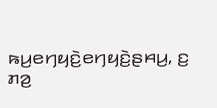ꤒꤣ꤬ꤕꤚꤟꤢꤧ꤬ꤕꤚꤟꤢꤧ꤬ꤔꤌꤣ꤬, ꤢ꤬ ꤊꤤ꤬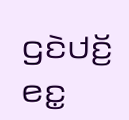ꤞꤢꤧꤓꤢꤩ꤬ ꤕꤢ꤭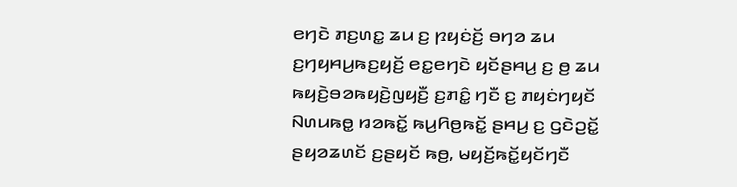ꤕꤚꤢꤧ ꤊꤢ꤬ꤛꤢ꤭ ꤘꤣ ꤢ꤬ ꤐꤟꤢꤦꤢꤩ꤬ ꤋꤚꤤ ꤘꤣ ꤢ꤬ꤚꤟꤌꤣ꤬ꤒꤢ꤬ꤟꤢꤩ꤬ ꤕꤢ꤭ꤕꤚꤢꤧ ꤟꤢꤩꤔꤌꤣ꤬ ꤢ꤬ ꤥ꤬ ꤘꤣ ꤒꤟꤢꤧ꤬ꤋꤤꤒꤟꤢꤧ꤬ꤜꤟꤢꤪ꤬ ꤢ꤬ꤊꤢꤨ꤭ ꤚꤢꤪ ꤢ꤬ ꤊꤟꤢꤦꤚꤟꤢꤩ ꤡꤛꤣꤒꤥ꤭ ꤙꤤꤒꤢꤩ꤭ ꤒꤣ꤬ꤖꤥ꤬ꤒꤢꤩ꤭ ꤔꤌꤣ꤬ ꤢ꤬ ꤞꤢꤧꤑꤢꤩ꤭ ꤔꤟꤤꤘꤛꤢꤩ ꤢ꤬ꤔꤟꤢꤩ ꤒꤥ꤬, ꤗꤟꤢꤩ꤬ꤒꤢꤩ꤭ꤟꤢꤩꤚꤢꤪ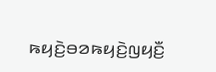ꤒꤟꤢꤧ꤬ꤋꤤꤒꤟꤢꤧ꤬ꤜꤟꤢꤪ꤬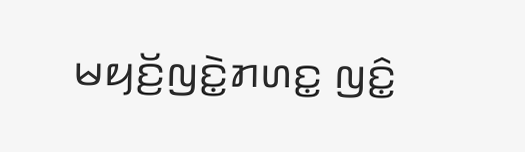ꤗꤟꤢꤩ꤬ꤜꤢꤧ꤭ꤊꤛꤢ꤭ ꤜꤢꤨ꤭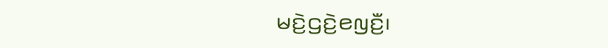ꤗꤢꤧ꤬ꤞꤢꤧ꤬ꤕꤜꤢꤪ꤬꤯